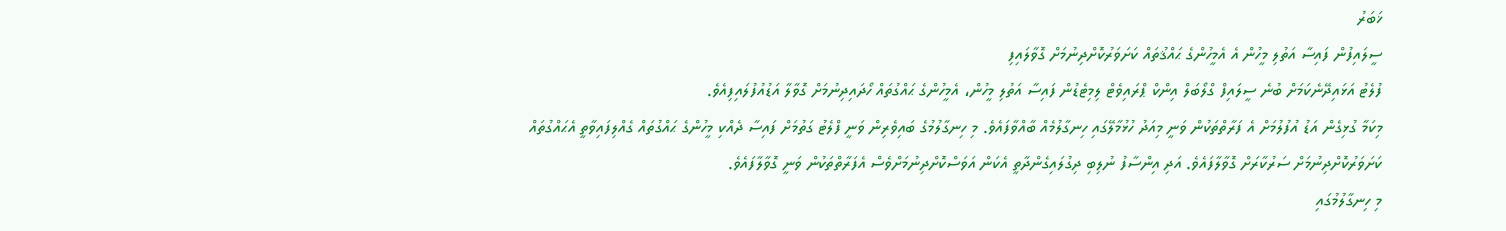ޚަބަރު
ސީލައިފުން ފައިސާ އަތުލި މީހުން އެ އެމީހުންގެ ޙައްޤުތައް ކަށަވަރުކޮށްދިނުމަށް ގޮވާލައިފި
ފުލެޓު އަޅައިދޭނެކަމަށް ބުނެ ސީލައިފް ގްލޯބަލް އިންކް ޕްރައިވެޓް ލިމިޓެޑުން ފައިސާ އަތުލި މީހުން، އެމީހުންގެ ޙައްގުތައް ހޯދައިދިނުމަށް ގޮވާލާ އަޑުއުފުލައިފިއެވެ.
މިކަމާ ގުޅިގެން އަޑު އުފުލުމަށް އެ ފަރާތްތަކުން ވަނީ މިއަދު ހުޅުމާލޭގައި ހިނގާލުމެއް ބާއްވާފައެވެ. މި ހިނގާލުމުގެ ބައިވެރިން ވަނީ ފްލެޓު ގަތުމަށް ފައިސާ ދެއްކި މީހުންގެ ޙައްގުތައް ގެއްލިފައިވާތީ އެޙައްގުތައް ކަށަވަރުކޮށްދިނުމަށް ސަރުކާރަށް ގޮވާލާފައެވެ. އަދި އިންސާފު ނުލިބި ދިގުލައިގެންދާތީ އެކަން އަވަސްކޮށްދިނުމަށްވެސް އެފަރާތްތަކުން ވަނީ ގޮވާލާފައެވެ.
މި ހިނގާލުމުގައި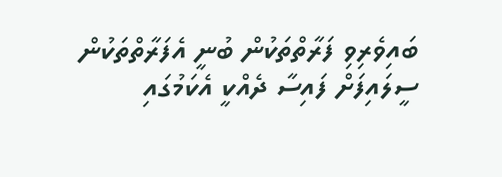ބައިވެރިވި ފަރާތްތަކުން ބުނީ އެފަރާތްތަކުން ސީލައިފަށް ފައިސާ ދެއްކީ އެކަމުގައި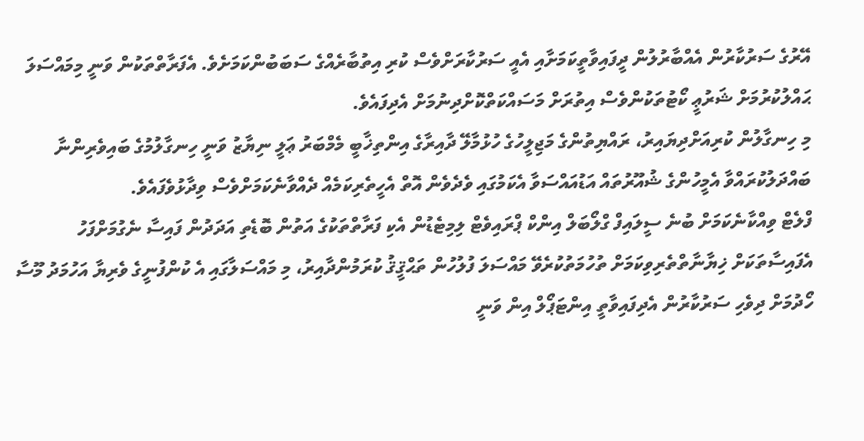އޭރުގެ ސަރުކާރުން އެއްބާރުލުން ދީފައިވާތީކަމަށާއި އެއީ ސަރުކާރަށްވެސް ކުރި އިތުބާރެއްގެ ސަބަބުންކަމަށެވެ. އެފަރާތްތަކުން ވަނީ މިމައްސަލަ ޙައްލުކުރުމަށް ޝަރުޢީ ކޯޓުތަކުންވެސް އިތުރަށް މަސައްކަތްކޮށްދިނުމަށް އެދިފައެވެ.
މި ހިނގާލުން ކުރިއަށްދިޔައިރު، ރައްޔިތުންގެ މަޖިލީހުގެ ހުޅުމާލޭ ދާއިރާގެ އިންތިޚާބީ މެމްބަރު ޢަލީ ނިޔާޒު ވަނީ ހިނގާލުމުގެ ބައިވެރިންނާ ބައްދަލުކުރައްވާ އެމީހުންގެ ޝުއޫރުތައް އަޑުއައްސަވާ އެކަމުގައި ވެދެވެން އޮތް އެހީތެރިކަމެއް ދެއްވާނެކަމަށްވެސް ވިދާޅުވެފައެވެ.
ފްލެޓް ވިއްކާނެކަމަށް ބުނެ ސީލައިފް ގްލޯބަލް އިންކް ޕްރައިވެޓް ލިމިޓެޑުން އެކި ފަރާތްތަކުގެ އަތުން ބޮޑެތި އަދަދުން ފައިސާ ނެގުމަށްފަހު އެފައިސާތަކަށް ޚިޔާނާތްތެރިވިކަމަށް ތުހުމަތުކުރެވޭ މައްސަލަ ފުލުހުން ތަޙްޤީޤު ކުރަމުންދާއިރު، މި މައްސަލާގައި އެ ކުންފުނީގެ ވެރިޔާ އަހުމަދު މޫސާ ހޯދުމަށް ދިވެހި ސަރުކާރުން އެދިފައިވާތީ އިންޓަޕޯލް އިން ވަނީ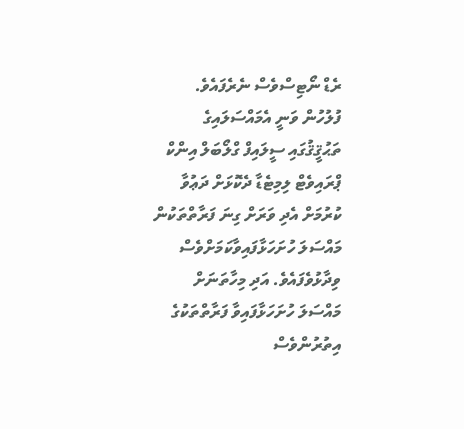ރެޑް ނޯޓިސްވެސް ނެރެފައެވެ.
ފުލުހުން ވަނީ އެމައްސަލައިގެ ތަޙުޤީޤުގައި ސީލައިފް ގްލޯބަލް އިންކް ޕްރައިވެޓް ލިމިޓެޑާ ދެކޮޅަށް ދަޢުވާ ކުރުމަށް އެދި ވަރަށް ގިނަ ފަރާތްތަކުން މައްސަލަ ހުށަހަޅާފައިވާކަމަށްވެސް ވިދާޅުވެފައެވެ. އަދި މިހާތަނަށް މައްސަލަ ހުށަހަޅާފައިވާ ފަރާތްތަކުގެ އިތުރުންވެސް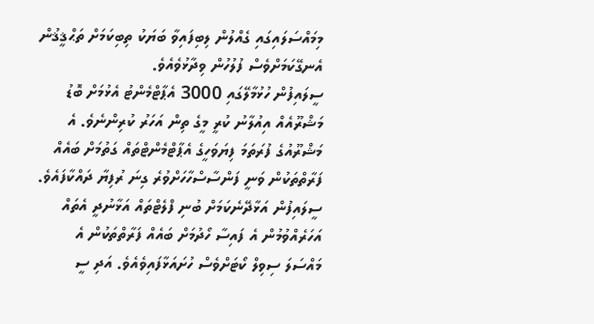މިމައްސަލައިގައި ގެއްލުން ލިބިފައިވާ ބަޔަކު ތިބިކަމަށް ތަޙްޤީޤުން އެނގޭކަމަށްވެސް ފުލުހުން ވިދާޅުވެއެވެ.
ސީލައިފުން ހުޅުމާލޭގައި 3000 އެޕާޓްމެންޓު އެޅުމަށް ބޮޑު މަޝްރޫއެއް އިއުލާނު ކުރީ މީގެ ތިން އަހަރު ކުރިންނެވެ. އެ މަޝްރޫއުގެ ފުރަތަމަ ފިޔަވަހީގެ އެޕާޓްމެންޓްތައް ގަތުމަށް ބައެއް ފަރާތްތަކުން ވަނީ ފަންސާސްހާހަށްވުރެ ގިނަ ރުފިޔާ ދައްކާފައެވެ. ސީލައިފުން އަޅާދޭނެކަމަށް ބުނި ފްލެޓްތައް އަޅާނުދީ އެތައް އަހަރެއްވުމުން އެ ފައިސާ ހޯދުމަށް ބައެއް ފަރާތްތަކުން އެ މައްސަލަ ސިވިލް ކޯޓަށްވެސް ހުށައަޅާފައިވެއެވެ. އަދި ސީ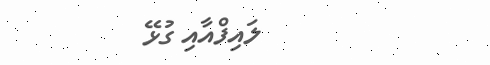ލައިފްއާއި ގުޅޭ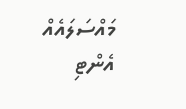މައްސަލައެއް އެންޓި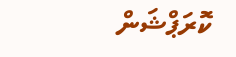ކޮރަޕްޝަން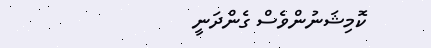ކޮމިޝަނުންވެސް ގެންދަނީ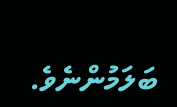ބަލަމުންނެވެ.